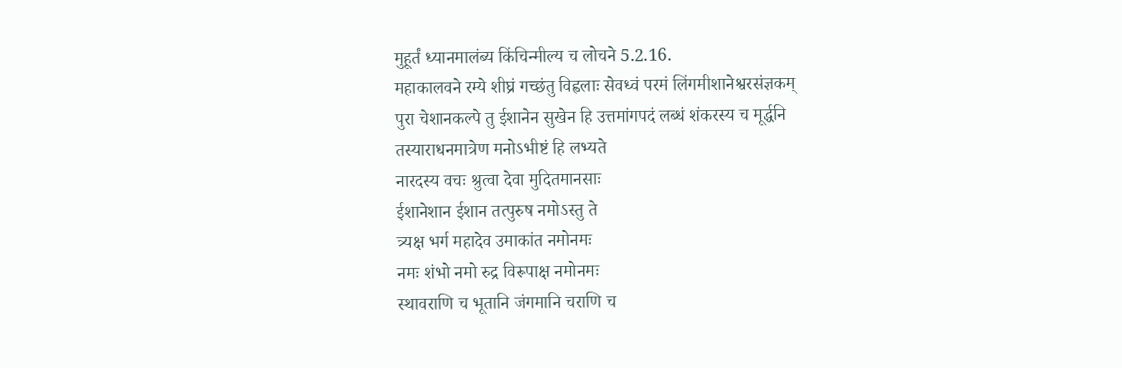मुहूर्तं ध्यानमालंब्य किंचिन्मील्य च लोचने 5.2.16.
महाकालवने रम्ये शीघ्रं गच्छंतु विह्वलाः सेवध्वं परमं लिंगमीशानेश्वरसंज्ञकम्
पुरा चेशानकल्पे तु ईशानेन सुखेन हि उत्तमांगपदं लब्धं शंकरस्य च मूर्द्धनि
तस्याराधनमात्रेण मनोऽभीष्टं हि लभ्यते
नारदस्य वचः श्रुत्वा देवा मुदितमानसाः
ईशानेशान ईशान तत्पुरुष नमोऽस्तु ते
त्र्यक्ष भर्ग महादेव उमाकांत नमोनमः
नमः शंभो नमो रुद्र विरूपाक्ष नमोनमः
स्थावराणि च भूतानि जंगमानि चराणि च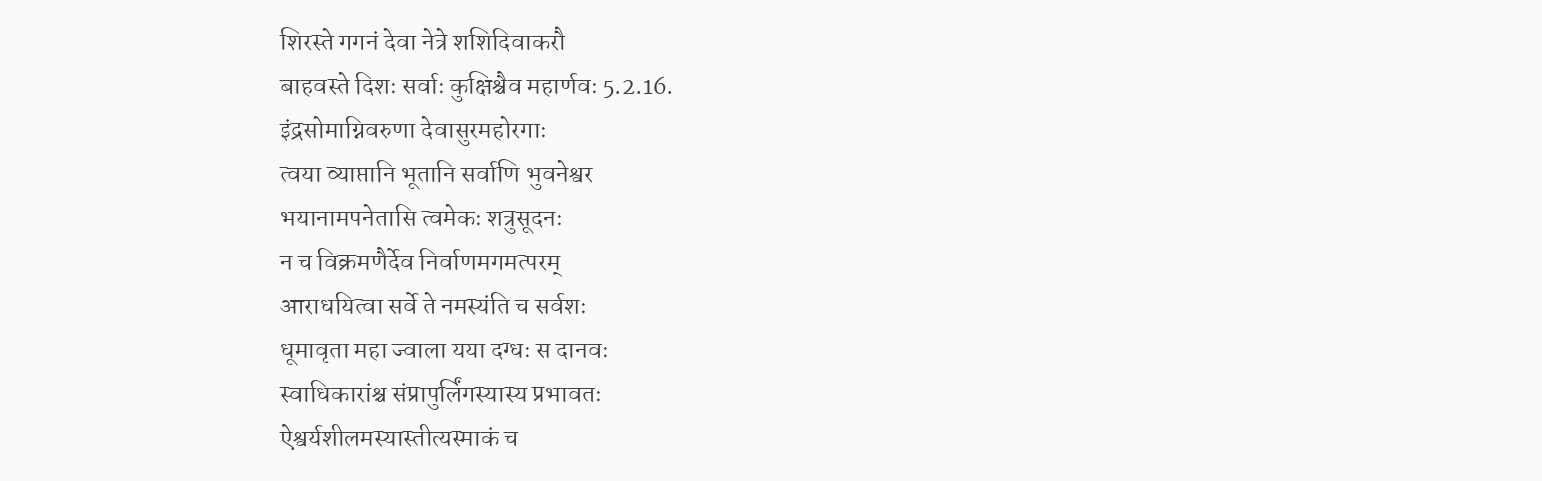शिरस्ते गगनं देवा नेत्रे शशिदिवाकरौ
बाहवस्ते दिशः सर्वाः कुक्षिश्चैव महार्णवः 5.2.16.
इंद्रसोमाग्निवरुणा देवासुरमहोरगाः
त्वया व्याप्तानि भूतानि सर्वाणि भुवनेश्वर
भयानामपनेतासि त्वमेकः शत्रुसूदनः
न च विक्रमणैर्देव निर्वाणमगमत्परम्
आराधयित्वा सर्वे ते नमस्यंति च सर्वशः
धूमावृता महा ज्वाला यया दग्धः स दानवः
स्वाधिकारांश्च संप्रापुर्लिंगस्यास्य प्रभावतः
ऐश्वर्यशीलमस्यास्तीत्यस्माकं च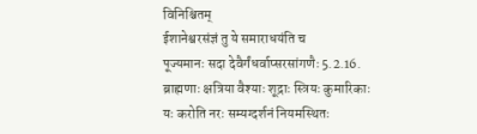विनिश्चितम्
ईशानेश्वरसंज्ञं तु ये समाराधयंति च
पूज्यमानः सदा देवैर्गंधर्वाप्सरसांगणैः 5.2.16.
ब्राह्मणाः क्षत्रिया वैश्याः शूद्राः स्त्रियः कुमारिकाः
यः करोति नरः सम्यग्दर्शनं नियमस्थितः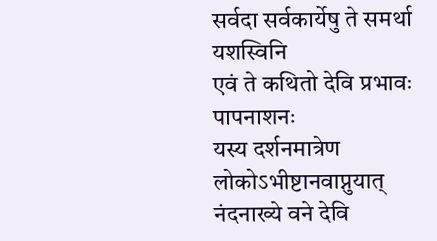सर्वदा सर्वकार्येषु ते समर्था यशस्विनि
एवं ते कथितो देवि प्रभावः पापनाशनः
यस्य दर्शनमात्रेण लोकोऽभीष्टानवाप्नुयात्
नंदनाख्ये वने देवि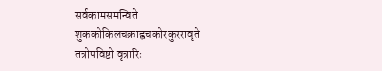सर्वकामसमन्विते
शुककोकिलचक्राह्वचकोरकुररावृते
तत्रोपविष्टो वृत्रारिः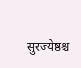सुरज्येष्ठश्च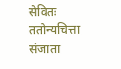सेवितः
ततोन्यचित्ता संजाता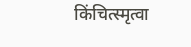किंचित्स्मृत्वा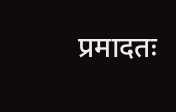प्रमादतः